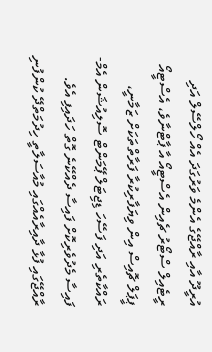އުރީދޫ އާއި ރާއްޖޭގެ އެންމެ ވަރުގަދަ އެއް ހޯލްސޭލް އަދި ރީޓެއިލް ސްޓޯރު ޗެއިން އެސްޓީއޯ އާ ޕާޓްނާވެ، އެސްޓީއޯ ޕީޕަލް ޗޮއިސް އިން ވިޔަފާރިކުރާ ފަރާތްތަކަށް ޒަމާނީ، ރައްކާތެރި އަދި ފަސޭހަ ޑިޖިޓަލް ޕޭމަންޓް ސޮލިއުޝަން އެމް-ފައިސާ މެދުވެރިކޮށް ފައިސާ ދެއްކޭނެ ގޮތް ހަދައިފި އެވެ.
ރާއްޖޭގައި ފުޅާ ދާއިރާއެއްގައި މުއާސަލާތީ ހިދުމަތްދޭ ކުންފުނި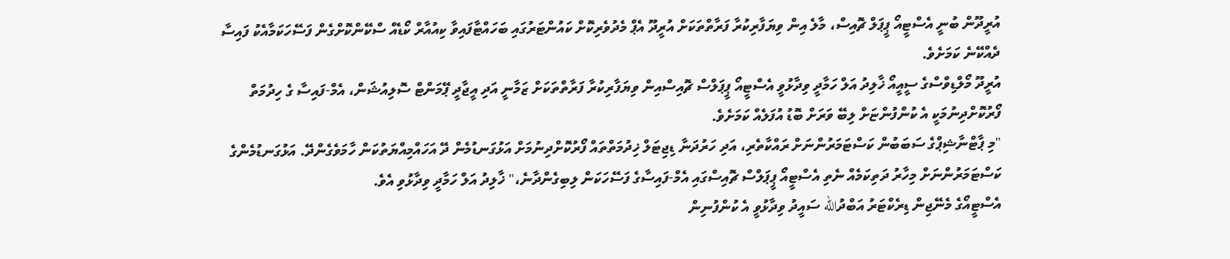އުރީދޫން ބުނީ އެސްޓީއޯ ޕީޕަލް ޗޮއިސް، މާލެ އިން ވިޔަފާރިކުރާ ފަރާތްތަކަށް އުރީދޫ އެޕް މެދުވެރިކޮށް ކައުންޓަރުގައި ބަހައްޓާފައިވާ ކިއުއާރް ކޯޑެއް ސްކޭންކޮށްގެން ފަސޭހަކަމާއެކު ފައިސާ ދެއްކޭނެ ކަމަށެވެ.
އުރީދޫ މޯލްޑިވްސްގެ ސީއީއޯ ޚާލިދު އަލް ހަމާދީ ވިދާޅުވީ އެސްޓީއޯ ޕީޕަލްސް ޗޮއިސްއިން ވިޔަފާރިކުރާ ފަރާތްތަކަށް ޒަމާނީ އަދި އީޖާދީ ޕޭމަންޓް ސޮލިއުޝަން، އެމް-ފައިސާ ގެ ހިދުމަތް ފޯރުކޮށްދިނުމަކީ އެ ކުންފުންޏަށް ލިބޭ ވަރަށް ބޮޑު އުފަލެއް ކަމަށެވެ.
"މި ޕާޓްނާޝިޕްގެ ސަބަބުން ކަސްޓަމަރުންނަށް ރައްކާތެރި، އަދި ހަރުދަނާ ޑިޖިޓަލް ޚިދުމަތްތައް ފޯރުކޮށްދިނުމަށް އަޅުގަނޑުމެން ދޭ އަހައްމިއްޔަތުކަން ހާމަވެގެންދޭ. އަޅުގަނޑުމެންގެ ކަސްޓަމަރުންނަށް މިހާރު ދަތިކަމެއް ނެތި އެސްޓީއޯ ޕީޕަލްސް ޗޮއިސްގައި އެމް-ފައިސާގެ ފަސޭހަކަން ލިބިގެންދާނެ،" ޚާލިދު އަލް ހަމާދީ ވިދާޅުވި އެވެ.
އެސްޓީއޯގެ މެނޭޖިން ޑިރެކްޓަރު އަބްދުالله ސައީދު ވިދާޅުވީ އެ ކުންފުނިން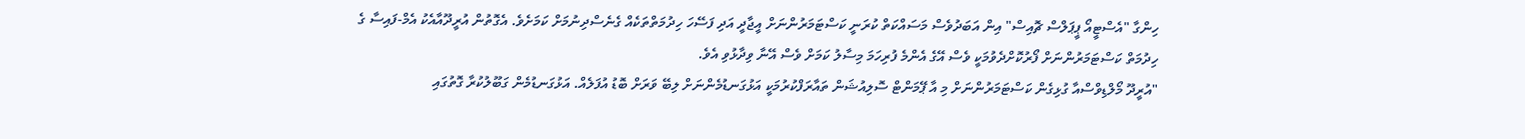ހިންގާ "އެސްޓީއޯ ޕީޕަލްސް ޗޮއިސް" އިން އަބަދުވެސް މަސައްކަތް ކުރަނީ ކަސްޓަމަރުންނަށް އީޖާދީ އަދި ފަސޭހަ ހިދުމަތްތަކެއް ގެނެސްދިނުމަށް ކަމަށެވެ. އެގޮތުން އުރީދޫއާއެކު އެމް-ފައިސާ ގެ ހިދުމަތް ކަސްޓަމަރުންނަށް ފޯރުކޮށްދެވުމަކީ ވެސް އޭގެ އެންމެ ފުރިހަމަ މިސާލު ކަމަށް ވެސް އޭނާ ވިދާޅުވި އެވެ.
"އުރީދޫ މޯލްޑިވްސްއާ ގުޅިގެން ކަސްޓަމަރުންނަށް މި އާ ޕޭމަންޓް ސޮލިއުޝަން ތައާރަފްކުރުމަކީ އަޅުގަނޑުމެންނަށް ލިބޭ ވަރަށް ބޮޑު އުފަލެއް. އަޅުގަނޑުމެން ގަބޫލުކުރާ ގޮތުގައި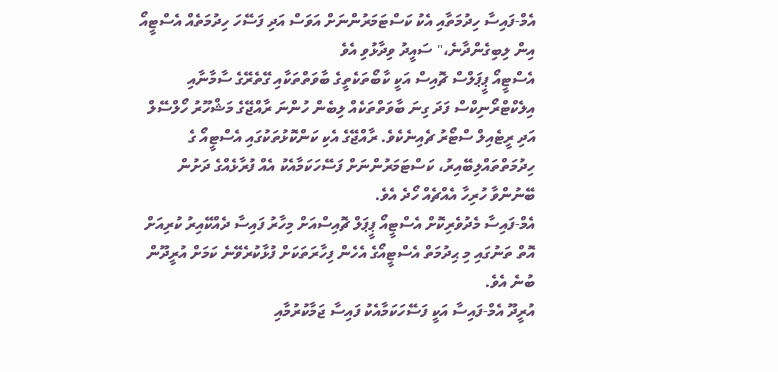އެމް-ފައިސާ ހިދުމަތާއި އެކު ކަސްޓަމަރުންނަށް އަވަސް އަދި ފަސޭހަ ހިދުމަތެއް އެސްޓީއޯ އިން ލިބިގެންދާނެ،" ސައީދު ވިދާޅުވި އެވެ
އެސްޓީއޯ ޕީޕަލްސް ޗޮއިސް އަކީ ކާބޯތަކެތީގެ ބާވަތްތަކާއި ގޭތެރޭގެ ސާމާނާއި އިލެކްޓްރޯނިކްސް ފަދަ ގިނަ ބާވަތްތަކެއް ލިބެން ހުންނަ ރާއްޖޭގެ މަޝްހޫރު ހޯލްސޭލް އަދި ރީޓެއިލް ސްޓޯރު ޗެއިނެކެވެ. ރާއްޖޭގެ އެކި ކަންކޮޅުތަކުގައި އެސްޓީއޯ ގެ ހިދުމަތްތައްލިބޭއިރު، ކަސްޓަމަރުންނަށް ފަސޭހަކަމާއެކު އެއް ފުރާޅެއްގެ ދަށުން ބޭނުންވާ ހުރިހާ އެއްޗެއް ހޯދެ އެވެ.
އެމް-ފައިސާ މެދުވެރިކޮށް އެސްޓީއޯ ޕީޕަލް ޗޮއިސްއަށް މިހާރު ފައިސާ ދެއްކޭއިރު ކުރިއަށް އޮތް ތަނުގައި މި ޙިދުމަތް އެސްޓީއޯގެ އެހެން ފިހާރަތަކަށް ފުޅާކުރެވޭނެ ކަމަށް އުރީދޫން ބުނެ އެވެ.
އުރީދޫ އެމް-ފައިސާ އަކީ ފަސޭހަކަމާއެކު ފައިސާ ޖަމާކުރުމާއި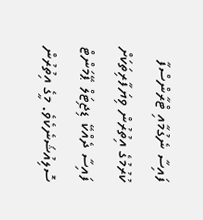ފައިސާ ނެގުމާއި ޓްރާންސްފާ ކުރުމުގެ އިތުރުން ވިޔަފާރިތަކަށް ފައިސާ ދެއްކޭ ޑިޖިޓަލް ޕޭމަންޓް ސޮލިއުޝަނެކެވެ. މީގެ އިތުރުން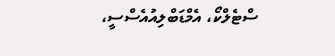ސްޓެލްކޯ، އެމްޑަބްލިއުއެސްސީ،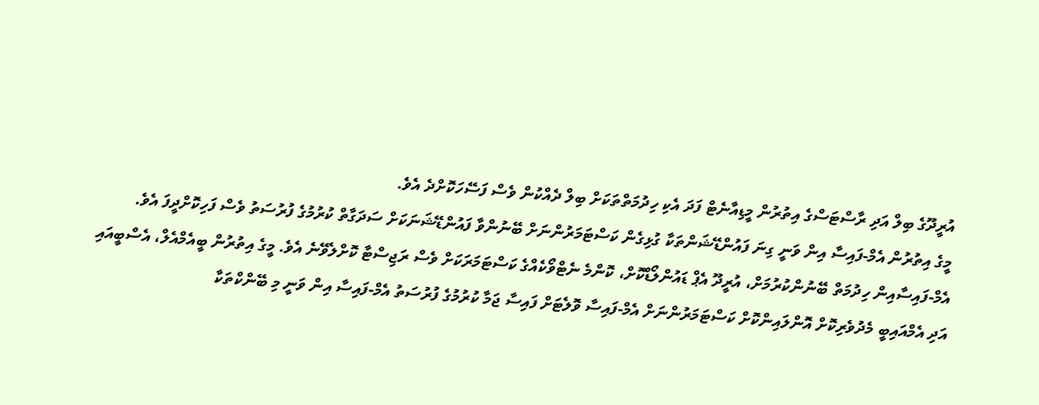އުރީދޫގެ ބިލް އަދި ރާސްޓަސްގެ އިތުރުން މީޑިއާނެޓް ފަދަ އެކި ހިދުމަތްތަކަށް ބިލް ދެއްކުން ވެސް ފަސޭހަކޮށްދެ އެވެ.
މީގެ އިތުރުން އެމް-ފައިސާ އިން ވަނީ ގިނަ ފައުންޑޭޝަންތަކާ ގުޅިގެން ކަސްޓަމަރުންނަށް ބޭނުންވާ ފައުންޑޭޝަނަކަށް ސަދަގާތް ކުރުމުގެ ފުރުސަތު ވެސް ފަހިކޮށްދީފަ އެވެ.
އެމް-ފައިސާއިން ހިދުމަތް ބޭނުންކުރުމަށް، އުރީދޫ އެޕް ޑައުންލޯޑްކޮށް، ކޮންމެ ނެޓްވޯކެއްގެ ކަސްޓަމަރަކަށް ވެސް ރަޖިސްޓާ ކޮށްލެވޭނެ އެވެ. މީގެ އިތުރުން ބީއެމްއެލް، އެސްބީއައި އަދި އެމްއައިބީ މެދުވެރިކޮށް އޮންލައިންކޮށް ކަސްޓަމަރުންނަށް އެމް-ފައިސާ ވޮލެޓަށް ފައިސާ ޖަމާ ކުރުމުގެ ފުރުސަތު އެމް-ފައިސާ އިން ވަނީ މި ބޭންކްތަކާ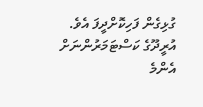ގުޅިގެން ފަހިކޮށްދީފަ އެވެ.
އުރީދޫގެ ކަސްޓަމަރުންނަށް އެންމެ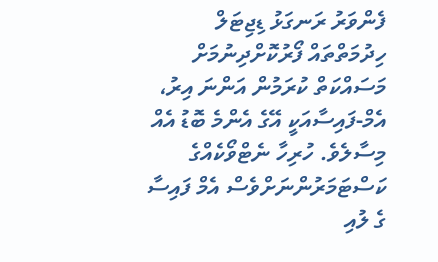ފެންވަރު ރަނގަޅު ޑިޖިޓަލް ހިދުމަތްތައް ފޯރުކޮށްދިނުމަށް މަސައްކަތް ކުރަމުން އަންނަ އިރު، އެމް-ފައިސާއަކީ އޭގެ އެންމެ ބޮޑު އެއް މިސާލެވެ. ހުރިހާ ނެޓްވޯކެއްގެ ކަސްޓަމަރުންނަށްވެސް އެމް ފައިސާ ގެ ލުއި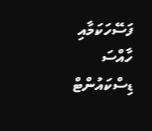ފަސޭހަކަމާއި ހާއްސަ ޑިސްކައުންޓް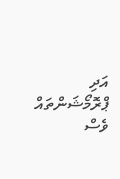އަދި ޕްރޮމޯޝަންތައް ވެސް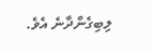ލިބިގެންދާނެ އެވެ.